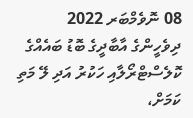08 ނޮވެމްބަރ 2022
ދިވެހީންގެ އާބާދީގެ ބޮޑު ބައެއްގެ ކޮލެސްޓްރޯލާއި ހަކުރު އަދި ލޭ މަތި ކަމަށް،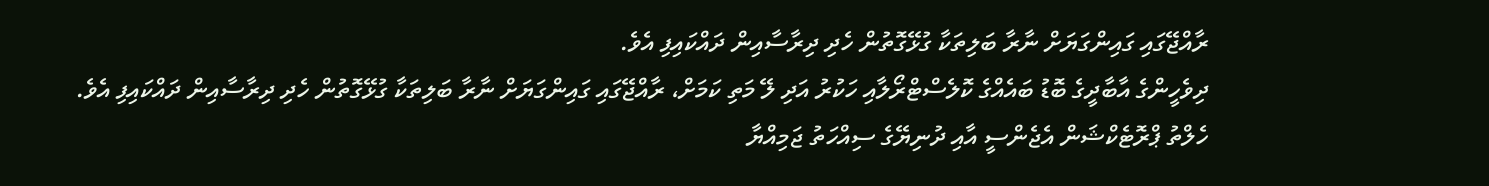ރާއްޖޭގައި ގައިންގަޔަށް ނާރާ ބަލިތަކާ ގުޅޭގޮތުން ހެދި ދިރާސާއިން ދައްކައިފި އެވެ.
ދިވެހީންގެ އާބާދީގެ ބޮޑު ބައެއްގެ ކޮލެސްޓްރޯލާއި ހަކުރު އަދި ލޭ މަތި ކަމަށް، ރާއްޖޭގައި ގައިންގަޔަށް ނާރާ ބަލިތަކާ ގުޅޭގޮތުން ހެދި ދިރާސާއިން ދައްކައިފި އެވެ.
ހެލްތު ޕްރޮޓެކްޝަން އެޖެންސީ އާއި ދުނިޔޭގެ ސިއްހަތު ޖަމިއްޔާ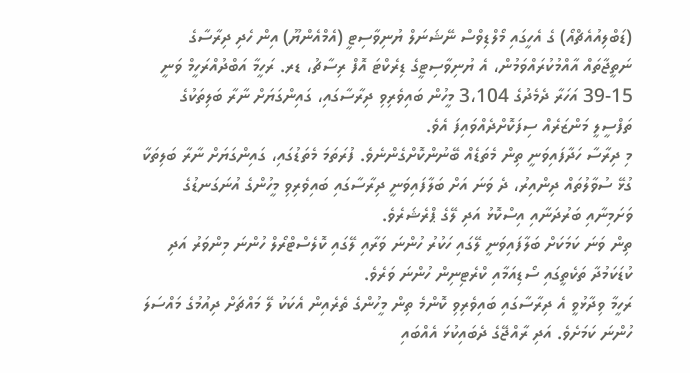(ޑަބްލިއުއެޗްއޯ) ގެ އެހީގައި މޯލްޑިވްސް ނޭޝަނަލް ޔުނިވާސިޓީ (އެމްއެންޔޫ) އިން ހެދި ދިރާސާގެ ނަތީޖާތައް އާއްމުކުރައްވަމުން، އެ ޔުނިވާސިޓީގެ ޑިރެކްޓަ އޮފް ރިސާޗު، ޑރ. ރަހީމާ އަބްދުއްރަހީމް ވަނީ 15-39 އަހަރާ ދެމެދުގެ 3،104 މީހުން ބައިވެރިވި ދިރާސާގައި، ގައިންގަޔަށް ނާރާ ބަލިތަކުގެ ތަފްސީލީ މަންޒަރެއް ސިފަކޮށްދެއްވައިފަ އެވެ.
މި ދިރާސާ ހަދާފައިވަނީ ތިން މެތަޑެއް ބޭނުންކޮށްގެންނެވެ. ފުރަތަމަ މެތަޑުގައި، ގައިންގަޔަށް ނާރާ ބަލިތަކާ ގުޅޭ ސުވާލުތައް ދިންއިރު، ދެ ވަނަ އަށް ބަލާފައިވަނީ ދިރާސާގައި ބައިވެރިވި މީހުންގެ އުނަގަނޑުގެ ވަށަމިނާއި ބަރުދަނާއި އިސްކޮޅު އަދި ލޭގެ ޕްރެޝަރެވެ.
ތިން ވަނަ ކަމަކަށް ބަލާފައިވަނީ ލޭގައި ހަކުރު ހުންނަ ވަރާއި ލޭގައި ކޮލެސްޓްރޯލް ހުންނަ މިންވަރު އަދި ކުޑަކަމުދާ ތަކެތީގައި ސޯޑިއަމާއި ކްރެޓިނިން ހުންނަ ވަރެވެ.
ރަހީމާ ވިދާޅުވީ އެ ދިރާސާގައި ބައިވެރިވި ކޮންމެ ތިން މީހުންގެ ތެރެއިން އެކަކު ލޭ މައްޗަށް ދިއުމުގެ މައްސަލަ ހުންނަ ކަމަށެވެ. އަދި ރާއްޖޭގެ ދެބައިކުޅަ އެއްބައި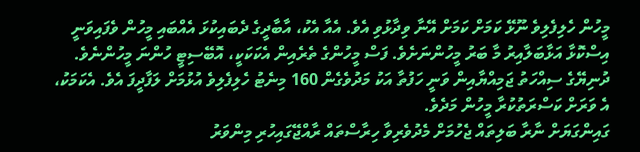މީހުން ހެލިފެލިވެ ނޫޅޭ ކަމަށް ކަމަށް އޭނާ ވިދާޅުވި އެވެ. އެއާ އެކު، އާބާދީގެ ދެބައިކުޅަ އެއްބައި މީހުން ވެފައިވަނީ އިސްކޮޅާ އަޅާބަލާއިރު މާ ބަރު މީހުންނަށެވެ. ފަސް މީހުންގެ ތެރެއިން އެކަކަކީ، އޮބޭސިޓީ ހުންނަ މީހުންނެވެ.
ދުނިޔޭގެ ސިއްހަތު ޖަމިއްޔާއިން ވަނީ ހަފުތާ އަކު މަދުވެގެން 160 މިނެޓު ހެލިފެލިވެ އުޅުމަށް ލަފާދީފަ އެވެ. އެކަމަކު، އެ ވަރަށް ކަސްރަތުކުރާ މީހުން މަދެވެ.
ގައިންގަޔަށް ނާރާ ބަލިތައް ޖެހުމަށް މެދުވެރިވާ ހިރާސްތައް ރާއްޖޭގައިހުރި މިންވަރު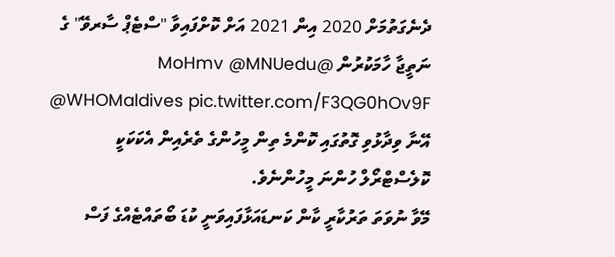ދެނެގަތުމަށް 2020 އިން 2021 އަށް ކޮށްފައިވާ "ސްޓެޕް ސާރވޭ" ގެ ނަތީޖާ ހާމަކުރުން @MoHmv @MNUedu @WHOMaldives pic.twitter.com/F3QG0hOv9F
އޭނާ ވިދާޅުވި ގޮތުގައި ކޮންމެ ތިން މީހުންގެ ތެރެއިން އެކަކަކީ ކޮލެސްޓްރޯލް ހުންނަ މީހުންނެވެ.
މޭވާ ނުވަތަ ތަރުކާރީ ކާން ކަނޑައަޅާފައިވަނީ ކުޑަ ބޯތައްޓެއްގެ ފަސް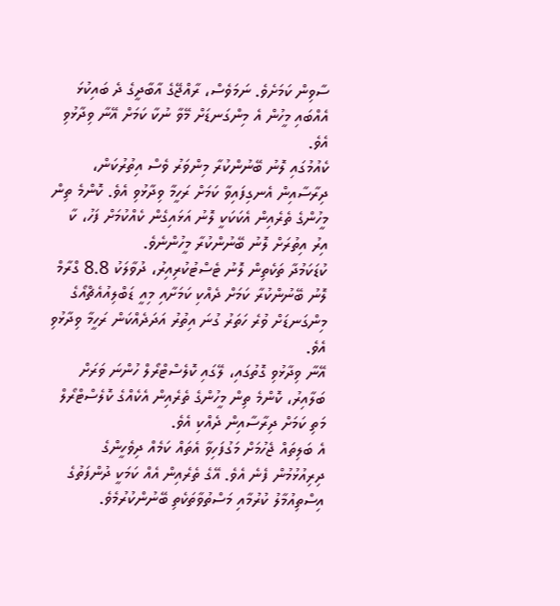ސާވިން ކަމަށެވެ. ނަމަވެސް، ރާއްޖޭގެ އާބާދީގެ ދެ ބައިކުޅަ އެއްބައި މީހުން އެ މިންގަނޑަށް މޭވާ ނުކާ ކަމަށް އޭނާ ވިދާޅުވި އެވެ.
ކެއުމުގައި ލޮނު ބޭނުންކުރާ މިންވަރު ވެސް އިތުރުކަން، ދިރާސާއިން އެނގިފައިވާ ކަމަށް ރަހީމާ ވިދާޅުވި އެވެ. ކޮންމެ ތިން މީހުންގެ ތެރެއިން އެކަކަކީ ލޮނު އަޅައިގެން ކެއްކުމަށް ފަހު، ކާ އިރު އިތުރަށް ލޮނު ބޭނުންކުރާ މީހުންނެވެ.
ކުޑަކަމުދާ ތަކެތިން ލޮނު ޓެސްޓުކުރިއިރު، ދުވާލަކު 8.8 ގްރާމް ލޮނު ބޭނުންކުރާ ކަމަށް ދެއްކި ކަމަށާއި މިއީ ޑަބްލިއުއެޗްއޯގެ މިންގަނޑަށް ވުރެ ހަތަރު ގުނަ އިތުރު އަދަދެއްކަން ރަހީމާ ވިދާޅުވި އެވެ.
އޭނާ ވިދާޅުވި ގޮތުގައި، ލޭގައި ކޮލެސްޓްރޯލް ހުންނަ ވަރަށް ބަލާއިރު، ކޮންމެ ތިން މީހުންގެ ތެރެއިން އެކެއްގެ ކޮލެސްޓްރޯލް މަތި ކަމަށް ދިރާސާއިން ދެއްކި އެވެ.
އެ ބަލިތައް ޖެހުމަށް މަގުފަހިވާ އެތައް ކަމެއް ދިވެހީންގެ ދިރިއުޅުމުން ފެނެ އެވެ. އޭގެ ތެރެއިން އެއް ކަމަކީ ދުންފަތުގެ އިސްތިއުމާލު ކުރުމާއި މަސްތުވާތަކެތި ބޭނުންކުރުމެވެ.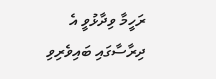ރަހީމާ ވިދާޅުވީ އެ ދިރާސާގައި ބައިވެރިވި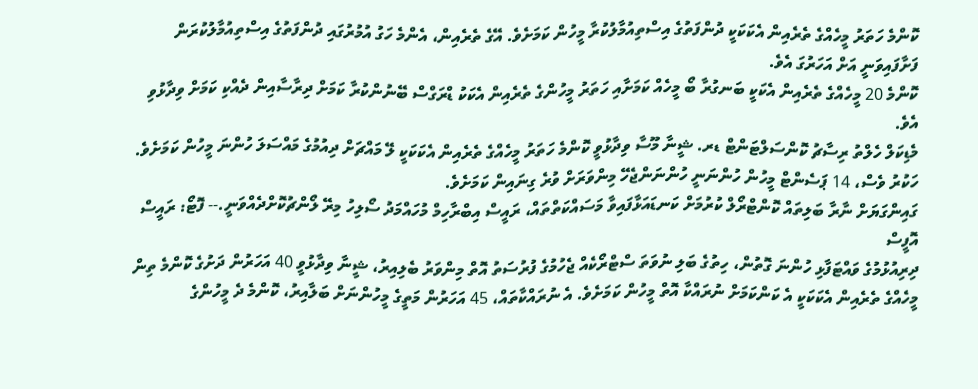ކޮންމެ ހަތަރު މީހެއްގެ ތެރެއިން އެކަކަކީ ދުންފަތުގެ އިސްތިއުމާލުކުރާ މީހުން ކަމަށެވެ. އޭގެ ތެރެއިން، އެންމެ ހަގު އުމުރުގައި ދުންފަތުގެ އިސްތިއުމާލުކުރަން ފަށާފައިވަނީ އަށް އަހަރުގަ އެވެ.
ކޮންމެ 20 މީހެއްގެ ތެރެއިން އެކަކީ ބަނގުރާ ބޯ މީހެއް ކަމަށާއި ހަތަރު މީހުންގެ ތެރެއިން އެކަކު ޑްރަގްސް ބޭނުންކުރާ ކަމަށް ދިރާސާއިން ދެއްކި ކަމަށް ވިދާޅުވި އެވެ.
މެޑިކަލް ހެލްތު ރިސާޗު ކޮންސަލްޓަންޓް ޑރ. ޝީނާ މޫސާ ވިދާޅުވީ ކޮންމެ ހަތަރު މީހެއްގެ ތެރެއިން އެކަކަކީ ލޭ މައްޗަށް ދިއުމުގެ މައްސަލަ ހުންނަ މީހުން ކަމަށެވެ. ހަކުރު ވެސް، 14 ޕަސެންޓް މީހުން ހުންނަނީ ހުންނަންޖެހޭ މިންވަރަށް ވުރެ ގިނައިން ކަމަށެވެ.
ގައިންގަޔަށް ނާރާ ބަލިތައް ކޮންޓްރޯލް ކުރުމަށް ކަނޑައަޅާފައިވާ މަސައްކަތްތައް، ރައީސް އިބްރާހިމް މުހައްމަދު ސޯލިހު މިރޭ ލޯންޗުކޮށްދެއްވަނީ.-- ފޮޓޯ: ރައީސް އޮފީސް
ދިރިއުޅުމުގެ ވައްޓަފާޅި ހުންނަ ގޮތުން، ހިތުގެ ބަލި ނުވަތަ ސްޓްރޯކެއް ޖެހުމުގެ ފުރުސަތު އޮތް މިންވަރު ބެލިއިރު، ޝީނާ ވިދާޅުވީ 40 އަހަރުން ދަށުގެ ކޮންމެ ތިން މީހެއްގެ ތެރެއިން އެކަކަކީ އެ ކަންކަމަށް ނުރައްކާ އޮތް މީހުން ކަމަށެވެ. އެ ނުރައްކާތައް، 45 އަހަރުން މަތީގެ މީހުންނަށް ބަލާއިރު، ކޮންމެ ދެ މީހުންގެ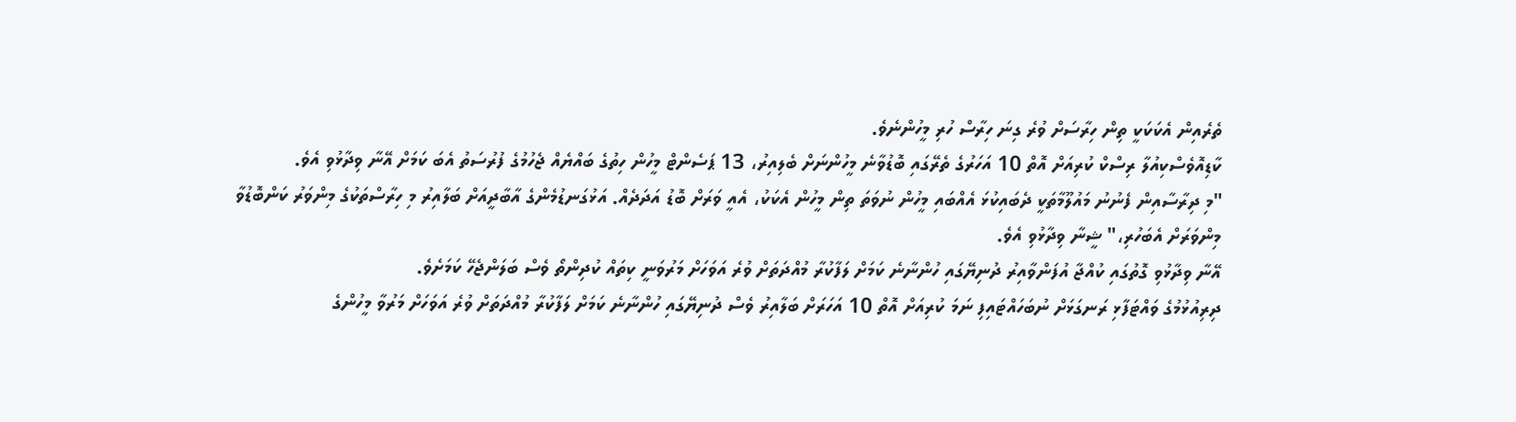ތެރެއިން އެކަކަކީ ތިން ހިރާސަށް ވުރެ ގިނަ ހިރާސް ހުރި މީހުންނެވެ.
ކާޑިއޮވެސްކިއުލާ ރިސްކް ކުރިއަށް އޮތް 10 އަހަރުގެ ތެރޭގައި ބޮޑުވާނެ މީހުންނަށް ބެލިއިރު، 13 ޕަސެންޓް މީހުން ހިތުގެ ބައްޔެއް ޖެހުމުގެ ފުރުސަތު އެބަ ކަމަށް އޭނާ ވިދާޅުވި އެވެ.
"މި ދިރާސާއިން ފެނުނު މައުލޫމާތަކީ ދެބައިކުޅަ އެއްބައި މީހުން ނުވަތަ ތިން މީހުން އެކަކު، އެއީ ވަރަށް ބޮޑު އަދަދެއް. އަޅުގަނޑުމެންގެ އާބާދީއަށް ބަލާއިރު މި ހިރާސްތަކުގެ މިންވަރު ކަންބޮޑުވާ މިންވަރަށް އެބަހުރި،" ޝީނާ ވިދާޅުވި އެވެ.
އޭނާ ވިދާޅުވި ގޮތުގައި ކުއްޖާ އުފަންވާއިރު ދުނިޔޭގައި ހުންނާނެ ކަމަށް ލަފާކުރާ މުއްދަތަށް ވުރެ އަވަހަށް މަރުވަނީ ކިތައް ކުދިންތޯ ވެސް ބަލަންޖެހޭ ކަމަށެވެ.
ދިރިއުޅުމުގެ ވައްޓަފާޅި ރަނގަޅަށް ނުބަހައްޓައިފި ނަމަ ކުރިއަށް އޮތް 10 އަހަރަށް ބަލާއިރު ވެސް ދުނިޔޭގައި ހުންނާނެ ކަމަށް ލަފާކުރާ މުއްދަތަށް ވުރެ އަވަހަށް މަރުވާ މީހުންގެ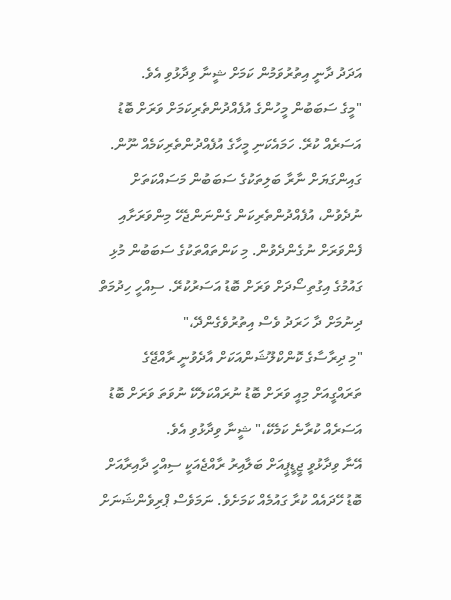އަދަދު ދާނީ އިތުރުވަމުން ކަމަށް ޝީނާ ވިދާޅުވި އެވެ.
"މީގެ ސަބަބުން މީހުންގެ އުފެއްދުންތެރިކަމަށް ވަރަށް ބޮޑު އަސަރެއް ކުރޭ. ހަމައެކަނި މީހާގެ އުފެއްދުންތެރިކަމެއް ނޫން. ގައިންގަޔަށް ނާރާ ބަލިތަކުގެ ސަބަބުން މަސައްކަތަށް ނުދެވުން، އުފެއްދުންތެރިކަން ގެންނަންޖެހޭ މިންވަރަށާއި ފެންވަރަށް ނުގެންދެވުން. މި ކަންތައްތަކުގެ ސަބަބުން މުޅި ގައުމުގެ އިގުތިސޯދަށް ވަރަށް ބޮޑު އަސަރުކުރޭ. ސިއްހީ ހިދުމަތް ދިނުމަށް ދާ ހަރަދު ވެސް އިތުރުވެގެންދޭ،"
"މި ދިރާސާގެ ކޮންކްލޫޝަންއަކަށް އާދެވުނީ ރާއްޖޭގެ ތަރައްގީއަށް މިއީ ވަރަށް ބޮޑު ނުރައްކަލެކޭ ނުވަތަ ވަރަށް ބޮޑު އަސަރެއް ކުރާނެ ކަމެކޭ،" ޝީނާ ވިދާޅުވި އެވެ.
އޭނާ ވިދާޅުވީ ޖީޑީޕީއަށް ބަލާއިރު ރާއްޖެއަކީ ސިއްހީ ދާއިރާއަށް ބޮޑު ހޭދައެއް ކުރާ ގައުމެއް ކަމަށެވެ. ނަމަވެސް ޕްރިވެންޝަނަށް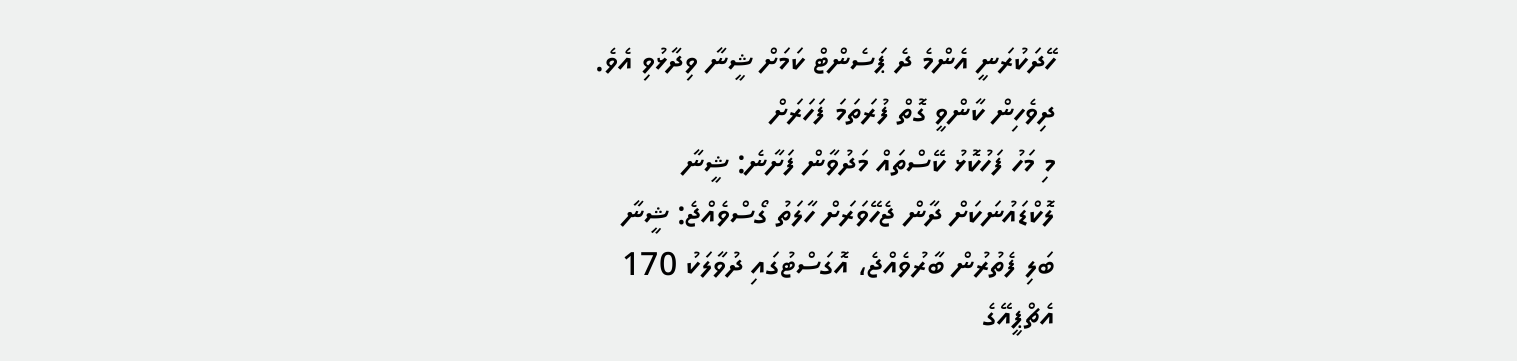ހޭދަކުރަނީ އެންމެ ދެ ޕަސެންޓް ކަމަށް ޝީނާ ވިދާޅުވި އެވެ.
ދިވެހިން ކާންވީ ގޮތް ފުރަތަމަ ފަހަރަށް
މި މަހު ފަހުކޮޅު ކޭސްތައް މަދުވާން ފަށާނެ: ޝީނާ
ލޮކްޑައުނަކަށް ދާން ޖެހޭވަރަށް ހާލަތު ގޯސްވެއްޖެ: ޝީނާ
ބަލި ފެތުރުން ބާރުވެއްޖެ، އޮގަސްޓުގައި ދުވާލަކު 170
އެޗްޕީއޭގެ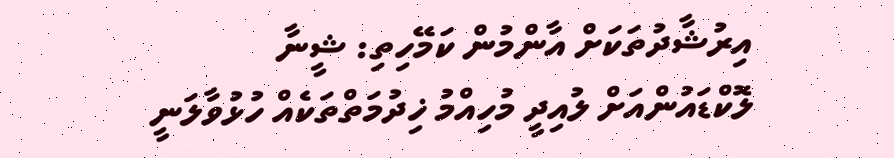އިރުޝާދުތަކަށް އާންމުން ކަމޭހިތި: ޝީނާ
ލޮކްޑައުންއަށް ލުއިދީ މުހިއްމު ޚިދުމަތްތަކެއް ހުޅުވާލަނީ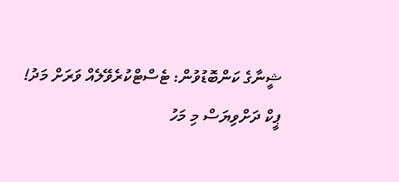ޝީނާގެ ކަންބޮޑުވުން: ޓެސްޓްކުރެވޭލެއް ވަރަށް މަދު!
ޕީކް ދަށްވިޔަސް މި މަހު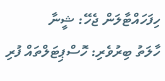ހިފަހައްޓާލަން ޖެހޭ: ޝީނާ
ހާލަތު ބިރުވެރި: ހޮސްޕިޓަލްތައް ފުރި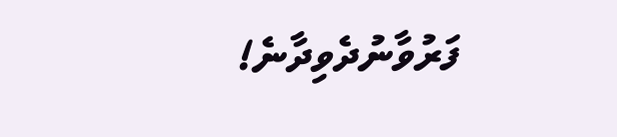ފަރުވާނުދެވިދާނެ!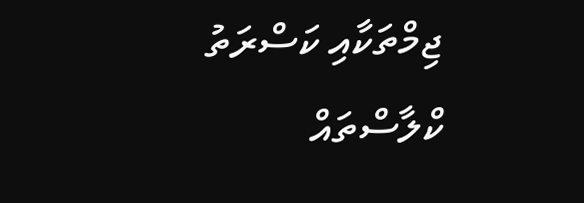ޖިމްތަކާއި ކަސްރަތު ކްލާސްތައް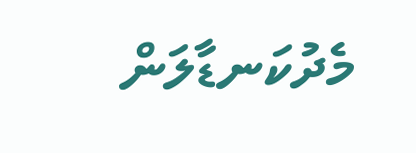މެދުކަނޑާލަން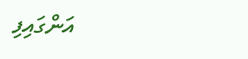އަންގައިފި